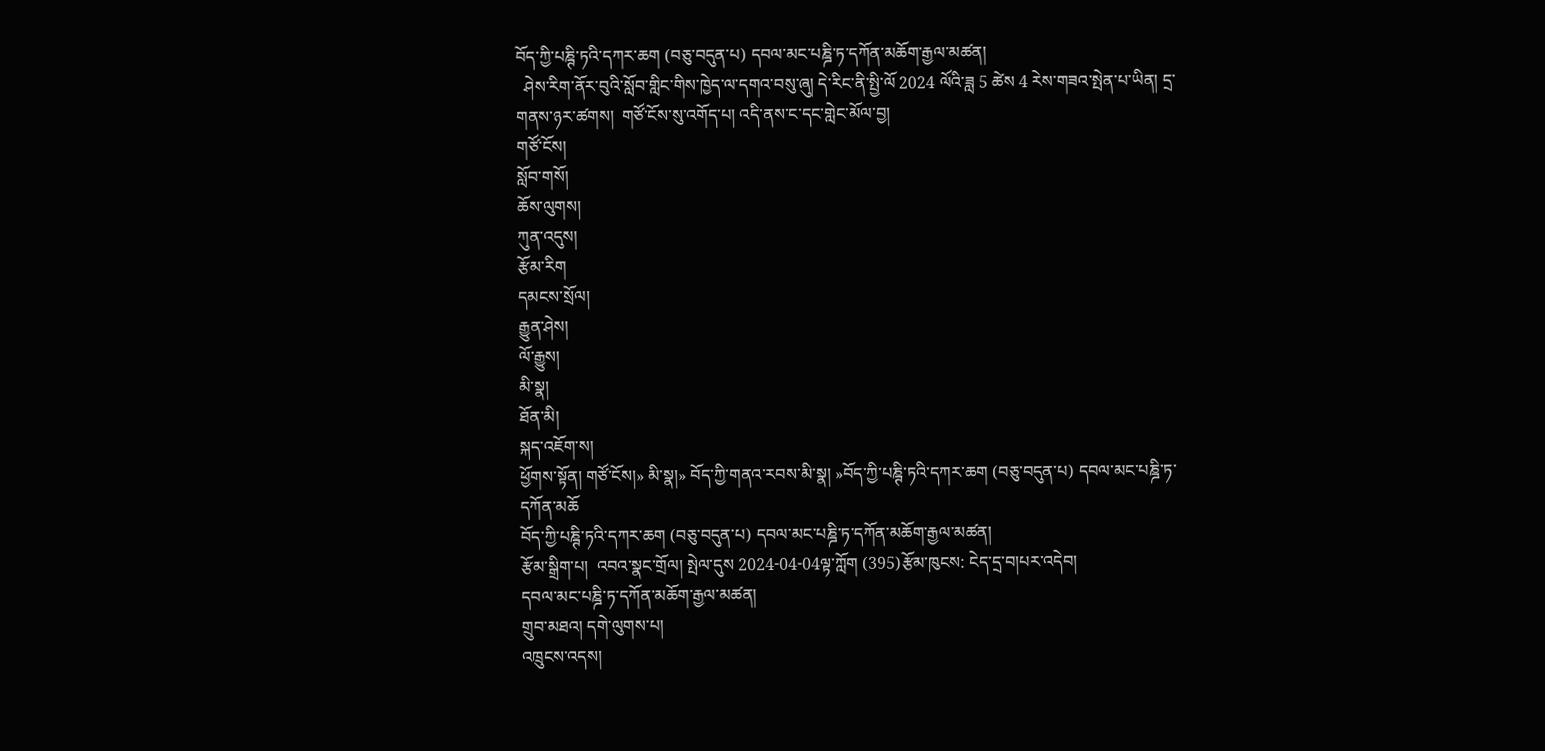བོད་ཀྱི་པཎྚི་ཏའི་དཀར་ཆག (བཅུ་བདུན་པ) དབལ་མང་པཎྜི་ཏ་དཀོན་མཆོག་རྒྱལ་མཚན།
  ཤེས་རིག་ནོར་བུའི་སློབ་གླིང་གིས་ཁྱེད་ལ་དགའ་བསུ་ཞུ། དེ་རིང་ནི་སྤྱི་ལོ 2024 ལོའི་ཟླ 5 ཚེས 4 རེས་གཟའ་སྤེན་པ་ཡིན། དྲ་གནས་ཉར་ཚགས།  གཙོ་ངོས་སུ་འགོད་པ། འདི་ནས་ང་དང་གླེང་མོལ་བྱ།
གཙོ་ངོས།
སློབ་གསོ།
ཆོས་ལུགས།
ཀུན་འདུས།
རྩོམ་རིག
དམངས་སྲོལ།
རྒྱུན་ཤེས།
ལོ་རྒྱུས།
མི་སྣ།
ཐོན་མི།
སྐད་འཇོག་ས།
ཕྱོགས་སྟོན། གཙོ་ངོས།» མི་སྣ།» བོད་ཀྱི་གནའ་རབས་མི་སྣ། »བོད་ཀྱི་པཎྚི་ཏའི་དཀར་ཆག (བཅུ་བདུན་པ) དབལ་མང་པཎྜི་ཏ་དཀོན་མཆོ
བོད་ཀྱི་པཎྚི་ཏའི་དཀར་ཆག (བཅུ་བདུན་པ) དབལ་མང་པཎྜི་ཏ་དཀོན་མཆོག་རྒྱལ་མཚན།
རྩོམ་སྒྲིག་པ།  འབའ་སྣང་གྲོལ། སྤེལ་དུས 2024-04-04ལྟ་ཀློག (395)རྩོམ་ཁུངས: ངེད་དྲ་བ།པར་འདེབ།
དབལ་མང་པཎྜི་ཏ་དཀོན་མཆོག་རྒྱལ་མཚན།
གྲུབ་མཐའ། དགེ་ལུགས་པ།
འཁྲུངས་འདས།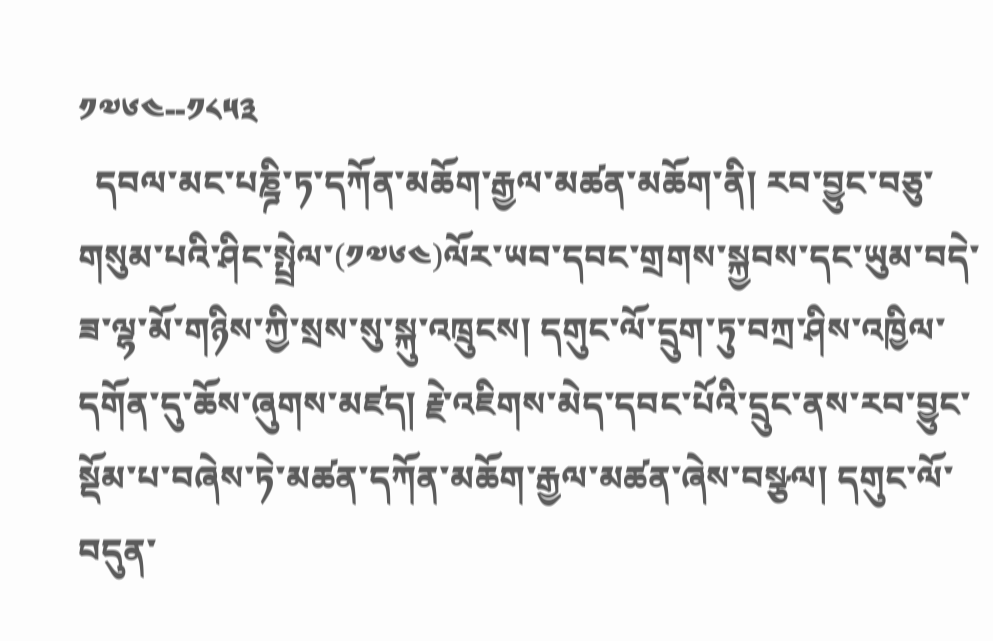༡༧༦༤--༡༨༥༣
  དབལ་མང་པཎྜི་ཏ་དཀོན་མཆོག་རྒྱལ་མཚན་མཆོག་ནི། རབ་བྱུང་བཅུ་གསུམ་པའི་ཤིང་སྤྲེལ་(༡༧༦༤)ལོར་ཡབ་དབང་གྲགས་སྐྱབས་དང་ཡུམ་བདེ་ཟ་ལྷ་མོ་གཉིས་ཀྱི་སྲས་སུ་སྐུ་འཁྲུངས། དགུང་ལོ་དྲུག་ཏུ་བཀྲ་ཤིས་འཁྱིལ་དགོན་དུ་ཆོས་ཞུགས་མཛད། རྗེ་འཇིགས་མེད་དབང་པོའི་དྲུང་ནས་རབ་བྱུང་སྡོམ་པ་བཞེས་ཏེ་མཚན་དཀོན་མཆོག་རྒྱལ་མཚན་ཞེས་བསྩལ། དགུང་ལོ་བདུན་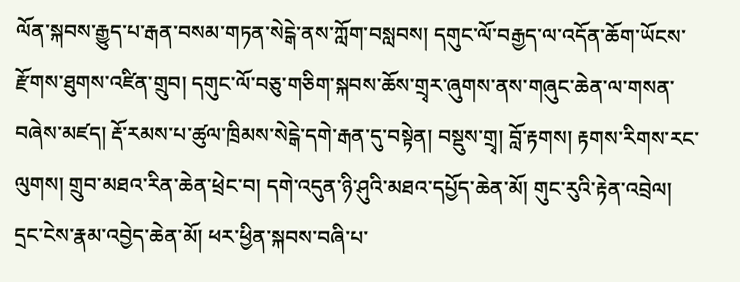ལོན་སྐབས་རྒྱུད་པ་རྒན་བསམ་གཏན་སེངྒེ་ནས་ཀློག་བསླབས། དགུང་ལོ་བརྒྱད་ལ་འདོན་ཆོག་ཡོངས་རྫོགས་ཐུགས་འཛིན་གྲུབ། དགུང་ལོ་བཅུ་གཅིག་སྐབས་ཆོས་གྲྭར་ཞུགས་ནས་གཞུང་ཆེན་ལ་གསན་བཞེས་མཛད། རྡོ་རམས་པ་ཚུལ་ཁྲིམས་སེངྒེ་དགེ་རྒན་དུ་བསྟེན། བསྡུས་གྲྭ། བློ་རྟགས། རྟགས་རིགས་རང་ལུགས། གྲུབ་མཐའ་རིན་ཆེན་ཕྲེང་བ། དགེ་འདུན་ཉི་ཤུའི་མཐའ་དཔྱོད་ཆེན་མོ། གུང་རུའི་རྟེན་འབྲེལ། དྲང་ངེས་རྣམ་འབྱེད་ཆེན་མོ། ཕར་ཕྱིན་སྐབས་བཞི་པ་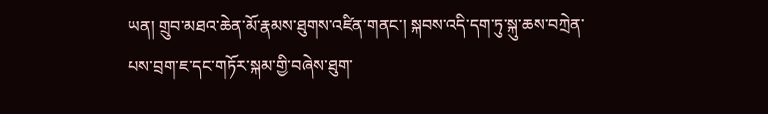ཡན། གྲུབ་མཐའ་ཆེན་མོ་རྣམས་ཐུགས་འཛིན་གནང་། སྐབས་འདི་དག་ཏུ་སྐུ་ཆས་བཀྲེན་པས་བྲག་ཇ་དང་གཏོར་སྐམ་གྱི་བཞེས་ཐུག་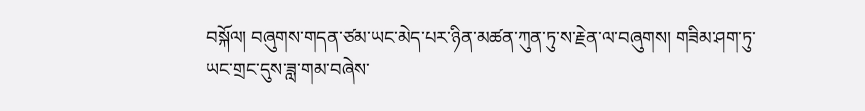བསྐོལ། བཞུགས་གདན་ཙམ་ཡང་མེད་པར་ཉིན་མཚན་ཀུན་ཏུ་ས་རྗེན་ལ་བཞུགས། གཟིམ་ཤག་ཏུ་ཡང་གྲང་དུས་ཟླ་གམ་བཞེས་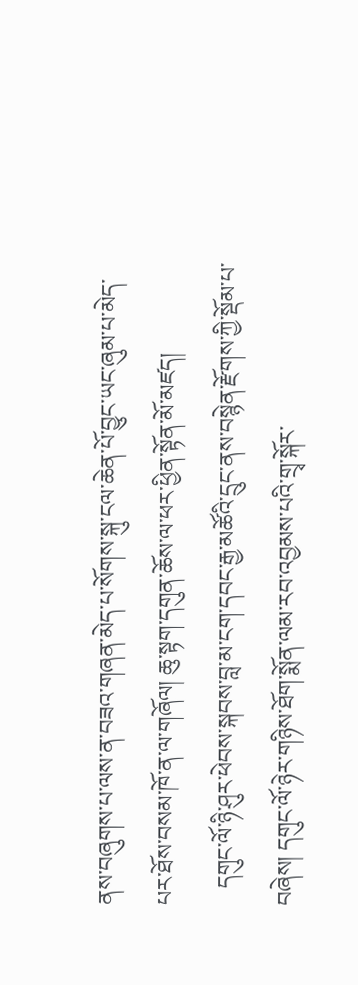ནས་བཞུགས་པ་ལས་ན་བཟའ་གཞན་མེད་པ་སོགས་སྐུ་ངལ་ཆེན་པོ་བྱུང་ཡང་ཞུམ་པ་མེད་པར་ཐོས་བསམ་ཁོ་ན་ལ་གཞོལ། ཆུ་སྟག་དགུན་ཆོས་ལ་ཕར་ཕྱིན་སྟོན་མོ་མཛད།
   དགུང་ལོ་ཉི་ཤུར་ཕེབས་སྐབས་བླ་མ་ངག་དབང་རྒྱ་མཚོའི་དྲུང་ནས་བསྙེན་རྫོགས་ཀྱི་སྡོམ་པ་བཞེས། དགུང་ལོ་ཉེར་གཉིས་ཐོག་སྨོན་ལམ་རབ་འབྱམས་པའི་གྲྭ་སྐོར་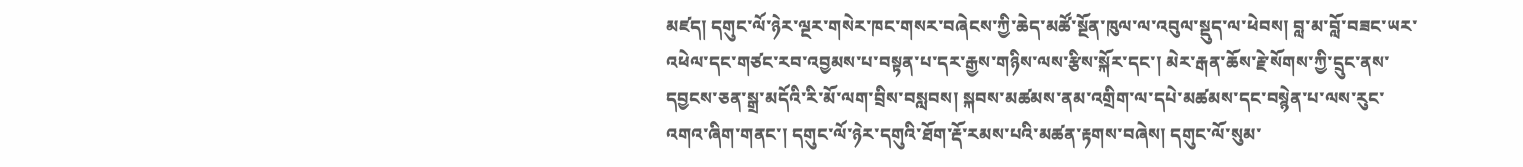མཛད། དགུང་ལོ་ཉེར་ལྔར་གསེར་ཁང་གསར་བཞེངས་ཀྱི་ཆེད་མཚོ་སྔོན་ཁུལ་ལ་འབུལ་སྡུད་ལ་ཕེབས། བླ་མ་བློ་བཟང་ཡར་འཕེལ་དང་གཙང་རབ་འབྱམས་པ་བསྟན་པ་དར་རྒྱས་གཉིས་ལས་རྩིས་སྐོར་དང་། མེར་རྒན་ཆོས་རྗེ་སོགས་ཀྱི་དྲུང་ནས་དབྱངས་ཅན་སྒྲ་མདོའི་རི་མོ་ལག་བྲིས་བསླབས། སྐབས་མཚམས་ནམ་འགྲིག་ལ་དཔེ་མཚམས་དང་བསྙེན་པ་ལས་རུང་འགའ་ཞིག་གནང་། དགུང་ལོ་ཉེར་དགུའི་ཐོག་རྡོ་རམས་པའི་མཚན་རྟགས་བཞེས། དགུང་ལོ་སུམ་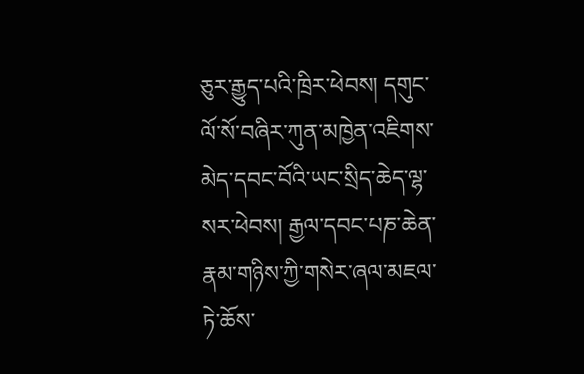ཅུར་རྒྱུད་པའི་ཁྲིར་ཕེབས། དགུང་ལོ་སོ་བཞིར་ཀུན་མཁྱེན་འཇིགས་མེད་དབང་བོའི་ཡང་སྲིད་ཆེད་ལྷ་སར་ཕེབས། རྒྱལ་དབང་པཎ་ཆེན་རྣམ་གཉིས་ཀྱི་གསེར་ཞལ་མཇལ་ཏེ་ཆོས་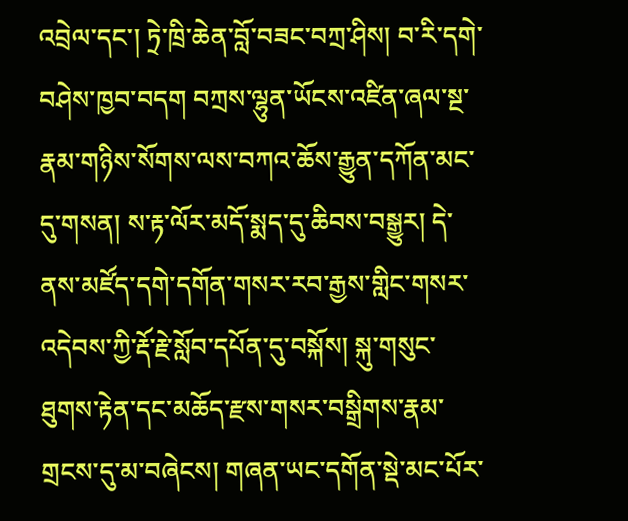འབྲེལ་དང་། ཏྲེ་ཁྲི་ཆེན་བློ་བཟང་བཀྲ་ཤིས། བ་རི་དགེ་བཤེས་ཁྱབ་བདག བཀྲས་ལྷུན་ཡོངས་འཛིན་ཞལ་སྔ་རྣམ་གཉིས་སོགས་ལས་བཀའ་ཆོས་རྒྱུན་དཀོན་མང་དུ་གསན། ས་རྟ་ལོར་མདོ་སྨད་དུ་ཆིབས་བསྒྱུར། དེ་ནས་མཛོད་དགེ་དགོན་གསར་རབ་རྒྱས་གླིང་གསར་འདེབས་ཀྱི་རྡོ་རྗེ་སློབ་དཔོན་དུ་བསྐོས། སྐུ་གསུང་ཐུགས་རྟེན་དང་མཆོད་རྫས་གསར་བསྒྲིགས་རྣམ་གྲངས་དུ་མ་བཞེངས། གཞན་ཡང་དགོན་སྡེ་མང་པོར་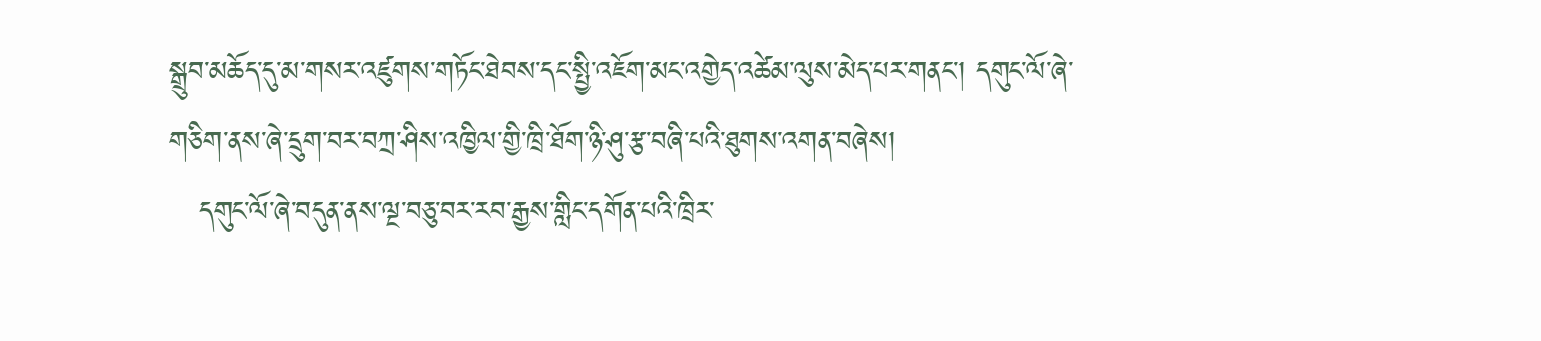སྒྲུབ་མཆོད་དུ་མ་གསར་འཛུགས་གཏོང་ཐེབས་དང་སྤྱི་འཇོག་མང་འགྱེད་འཚེམ་ལུས་མེད་པར་གནང་། དགུང་ལོ་ཞེ་གཅིག་ནས་ཞེ་དྲུག་བར་བཀྲ་ཤིས་འཁྱིལ་གྱི་ཁྲི་ཐོག་ཉི་ཤུ་རྩ་བཞི་པའི་ཐུགས་འགན་བཞེས།
   དགུང་ལོ་ཞེ་བདུན་ནས་ལྔ་བཅུ་བར་རབ་རྒྱས་གླིང་དགོན་པའི་ཁྲིར་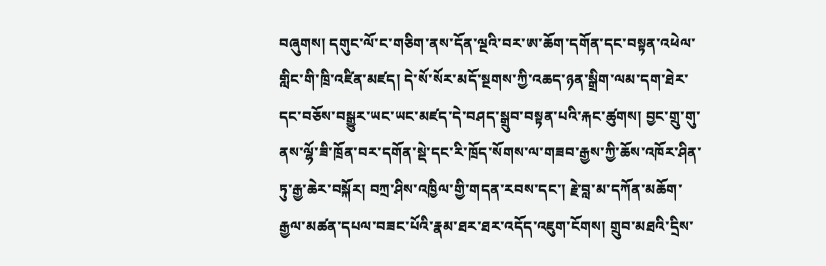བཞུགས། དགུང་ལོ་ང་གཅིག་ནས་དོན་ལྔའི་བར་ཨ་ཆོག་དགོན་དང་བསྟན་འཕེལ་གླིང་གི་ཁྲི་འཛིན་མཛད། དེ་སོ་སོར་མདོ་སྔགས་ཀྱི་འཆད་ཉན་སྒྲིག་ལམ་དག་ཐེར་དང་བཅོས་བསྒྱུར་ཡང་ཡང་མཛད་དེ་བཤད་སྒྲུབ་བསྟན་པའི་རྐང་ཚུགས། བྱང་གྲུ་གུ་ནས་ལྷོ་ཟི་ཁྲོན་བར་དགོན་སྡེ་དང་རི་ཁྲོད་སོགས་ལ་གཟབ་རྒྱས་ཀྱི་ཆོས་འཁོར་ཤིན་ཏུ་རྒྱ་ཆེར་བསྐོར། བཀྲ་ཤིས་འཁྱིལ་གྱི་གདན་རབས་དང་། རྗེ་བླ་མ་དཀོན་མཆོག་རྒྱལ་མཚན་དཔལ་བཟང་པོའི་རྣམ་ཐར་ཐར་འདོད་འཇུག་ངོགས། གྲུབ་མཐའི་དྲིས་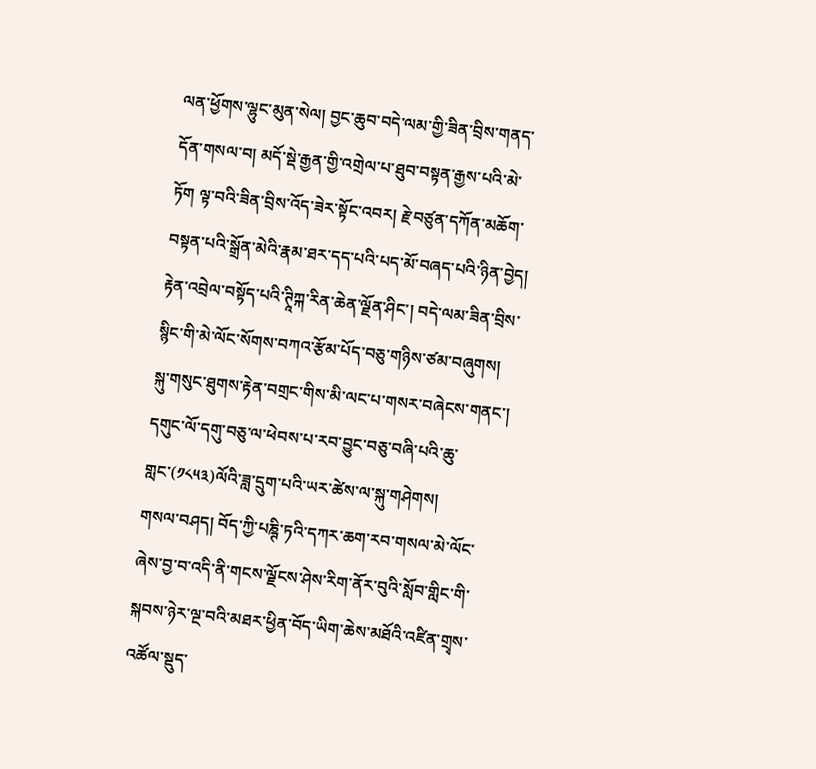ལན་ཕྱོགས་ལྷུང་མུན་སེལ། བྱང་ཆུབ་བདེ་ལམ་གྱི་ཟིན་བྲིས་གནད་དོན་གསལ་བ། མདོ་སྡེ་རྒྱན་གྱི་འགྲེལ་པ་ཐུབ་བསྟན་རྒྱས་པའི་མེ་ཏོག ལྟ་བའི་ཟིན་བྲིས་འོད་ཟེར་སྟོང་འབར། རྗེ་བཙུན་དཀོན་མཆོག་བསྟན་པའི་སྒྲོན་མེའི་རྣམ་ཐར་དད་པའི་པད་མོ་བཞད་པའི་ཉིན་བྱེད། རྟེན་འབྲེལ་བསྟོད་པའི་ཊཱིཀྐ་རིན་ཆེན་ལྗོན་ཤིང་། བདེ་ལམ་ཟིན་བྲིས་སྙིང་གི་མེ་ལོང་སོགས་བཀའ་རྩོམ་པོད་བཅུ་གཉིས་ཙམ་བཞུགས། སྐུ་གསུང་ཐུགས་རྟེན་བགྲང་གིས་མི་ལང་པ་གསར་བཞེངས་གནང་།  དགུང་ལོ་དགུ་བཅུ་ལ་ཕེབས་པ་རབ་བྱུང་བཅུ་བཞི་པའི་ཆུ་གླང་(༡༨༥༣)ལོའི་ཟླ་དྲུག་པའི་ཡར་ཚེས་ལ་སྐུ་གཤེགས།
གསལ་བཤད། བོད་ཀྱི་པཎྚི་ཏའི་དཀར་ཆག་རབ་གསལ་མེ་ལོང་ཞེས་བྱ་བ་འདི་ནི་གངས་ལྗོངས་ཤེས་རིག་ནོར་བུའི་སློབ་གླིང་གི་སྐབས་ཉེར་ལྔ་བའི་མཐར་ཕྱིན་བོད་ཡིག་ཆེས་མཐོའི་འཛིན་གྲྭས་འཚོལ་སྡུད་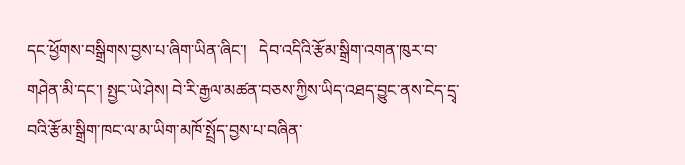དང་ཕྱོགས་བསྒྲིགས་བྱས་པ་ཞིག་ཡིན་ཞིང་།   དེབ་འདིའི་རྩོམ་སྒྲིག་འགན་ཁུར་བ་གཤེན་མི་དང་། སྤྱང་ཡེ་ཤེས། བེ་རི་རྒྱལ་མཚན་བཅས་ཀྱིས་ཡིད་འཐད་བྱུང་ནས་ངེད་དྲྭ་བའི་རྩོམ་སྒྲིག་ཁང་ལ་མ་ཡིག་མཁོ་སྤྲོད་བྱས་པ་བཞིན་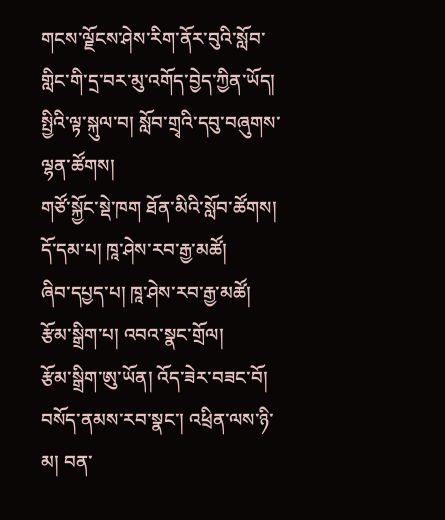གངས་ལྗོངས་ཤེས་རིག་ནོར་བུའི་སློབ་གླིང་གི་དྲ་བར་མུ་འགོད་བྱེད་ཀྱིན་ཡོད།
སྤྱིའི་ལྟ་སྐུལ་བ། སློབ་གྲྭའི་དབུ་བཞུགས་ལྷན་ཚོགས།
གཙོ་སྐྱོང་སྡེ་ཁག ཐོན་མིའི་སློབ་ཚོགས།
དོ་དམ་པ། ཁཱ་ཤེས་རབ་རྒྱ་མཚོ།
ཞིབ་དཔྱད་པ། ཁཱ་ཤེས་རབ་རྒྱ་མཚོ།
རྩོམ་སྒྲིག་པ། འབའ་སྣང་གྲོལ།
རྩོམ་སྒྲིག་ཨུ་ཡོན། འོད་ཟེར་བཟང་བོ། བསོད་ནམས་རབ་སྣང་། འཕྲིན་ལས་ཉི་མ། བན་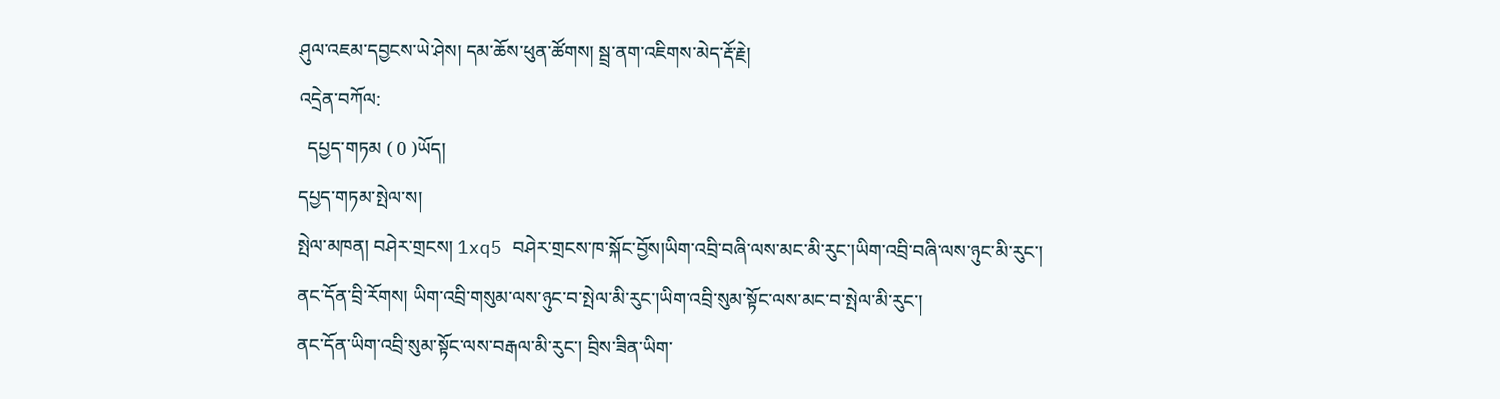ཤུལ་འཇམ་དབྱངས་ཡེ་ཤེས། དམ་ཆོས་ཕུན་ཚོགས། སྦྲ་ནག་འཇིགས་མེད་རྡོ་རྗེ།
འདྲེན་བཀོལ:
  དཔྱད་གཏམ ( 0 )ཡོད།
དཔྱད་གཏམ་སྤེལ་ས།
སྤེལ་མཁན། བཤེར་གྲངས། 1xq5 བཤེར་གྲངས་ཁ་སྐོང་བྱོས།ཡིག་འབྲི་བཞི་ལས་མང་མི་རུང་།ཡིག་འབྲི་བཞི་ལས་ཉུང་མི་རུང་།
ནང་དོན་བྲི་རོགས། ཡིག་འབྲི་གསུམ་ལས་ཉུང་བ་སྤེལ་མི་རུང་།ཡིག་འབྲི་སུམ་སྟོང་ལས་མང་བ་སྤེལ་མི་རུང་།
ནང་དོན་ཡིག་འབྲི་སུམ་སྟོང་ལས་བརྒལ་མི་རུང་། བྲིས་ཟིན་ཡིག་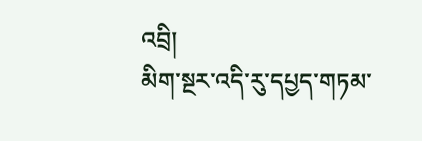འབྲི།
མིག་སྔར་འདི་རུ་དཔྱད་གཏམ་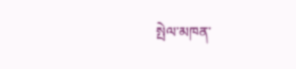སྤེལ་མཁན་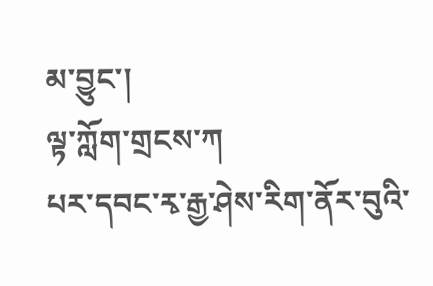མ་བྱུང་།
ལྟ་ཀློག་གྲངས་ཀ
པར་དབང་རྭ་རྒྱ་ཤེས་རིག་ནོར་བུའི་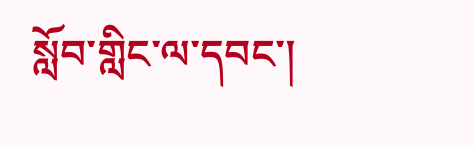སློབ་གླིང་ལ་དབང་།